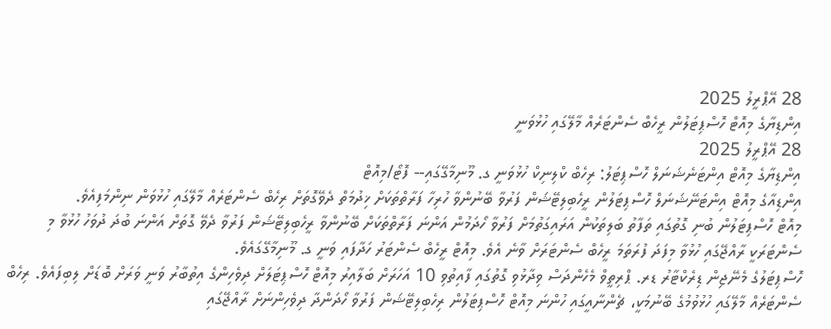28 އޭޕްރީލު 2025
އިންޑިޔާގެ މިއޮޓް ހޮސްޕިޓަލުން ރީހެބް ސެންޓަރެއް މާލޭގައި ހުޅުވަނީ
28 އޭޕްރީލު 2025
އިންޑިޔާގެ މިއޮޓް އިންޓަނެޝަނަލް ހޮސްޕިޓަލު: ރިހެބް ކްލިނިކް ހުޅުވަނީ ގ. މޫނިމާގޭގައި-- ފޮޓޯ/މިއޮޓް
އިންޑިއާގެ މިއޮޓް އިންޓަނޭޝަނަލް ހޮސްޕިޓަލުން ރީހެބިލިޓޭޝަން ފަރުވާ ބޭނުންވާ ހުރިހާ ފަރާތްތަކަށް ޚިދުމަތް ދެވޭގޮތަށް ރިހެބް ސެންޓަރެއް މާލޭގައި ހުޅުވަން ނިންމަފިއެވެ.
މިއޮޓް ހޮސްޕިޓަލުން ބުނި ގޮތުގައި ތަފާތު ބަލިތަކުން އަރައިގަތުމަށް ފަރުވާ ހޯދަމުން އަންނަ ފަރާތްތަކަށް ބޭނުންވާ ރީހެބިލިޓޭޝަން ފަރުވާ ދެވޭ ގޮތަށް އަންނަ ބުދަ ދުވަހު ހުޅުވާ މި ސެންޓަރަކީ ރާއްޖޭގައި ހުޅުވާ މިފަދަ ފުރަތަމަ ރީހެބް ސެންޓަރަށް ވާނެ އެވެ. މިއޮޓް ރީހެބް ސެންޓަރު ހަދާފައި ވަނީ ގ. މޫނިމާގޭގައެވެ.
ހޮސްޕިޓަލުގެ މެނޭޖިން ޑިރެކްޓާރު ޑރ. ޕްރިތީވް މެހެންދަސް ވިދާޅުވި ގޮތުގައި ފާއިތުވި 10 އަހަރަށް ބަލާއިރު މިއޮޓް ހޮސްޕިޓަލަށް ދިވެހިންގެ އިތުބާރު ވަނީ ވަރަށް ބޮޑަށް ލިބިފައެވެ. ރިހެބް ސެންޓަރެއް މާލޭގައި ހުޅުވުމުގެ ބޭނުމަކީ، ޗެންނާއީގައި ހުންނަ މިއޮޓް ހޮސްޕިޓަލުން ރިހެބިލިޓޭޝަން ފަރުވާ ހޯދަންދާ ދިވެހިންނަށް ރާއްޖޭގައި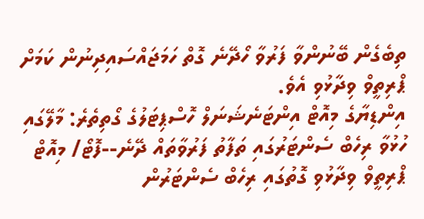ތިބެގެން ބޭނުންވާ ފަރުވާ ހޯދޭނެ ގޮތް ހަމަޖައްސައިދިނުން ކަމަށް ޕްރިތީވް ވިދާޅުވި އެވެ.
އިންޑިޔާގެ މިއޮޓް އިންޓަނެޝަނަލް ހޮސްޕިޓަލުގެ ގޯތިތެރެ: މާލޭގައި ހުޅުވާ ރިހެބް ސެންޓަރުގައި ތަފާތު ފަރުވާތައް ދޭނެ--ފޮޓޯ/ މިއޮޓް
ޕްރިތީވް ވިދާޅުވި ގޮތުގައި ރިހެބް ސެންޓަރުން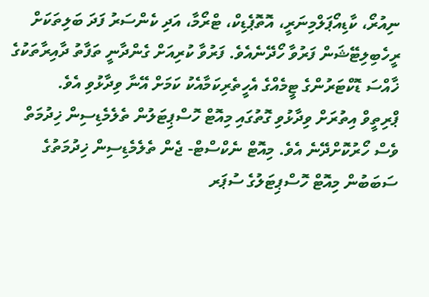ނިއުރޯ، ކާޑިއޯޕަލްމިނަރީ، އޮތޮޕެޑިކް، ޓްރޯމާ، އަދި ކެންސަރު ފަދަ ބަލިތަކަށް ރީހެބިލިޓޭޝަން ފަރުވާ ހޯދޭނެއެވެ. ފަރުވާ ކުރިއަށް ގެންދާނީ ތަފާތު ދާއިރާތަކުގެ ޚާއްސަ ޑޮކްޓަރުންގެ ޓީމެއްގެ އެހީތެރިކަމާއެކު ކަމަށް އޭނާ ވިދާޅުވި އެވެ.
ޕްރިތީވް އިތުރަށް ވިދާޅުވި ގޮތުގައި މިއޮޓް ހޮސްޕިޓަލުން ތެލެމެޑިސިން ޚިދުމަތް ވެސް ހޯރުކޮށްދޭނެ އެވެ. މިއޮޓް ނެކްސްޓް- ޖެން ތެލެމެޑިސިން ޚިދުމަތުގެ ސަބަބުން މިއޮޓް ހޮސްޕިޓަލުގެ ސުޕަރ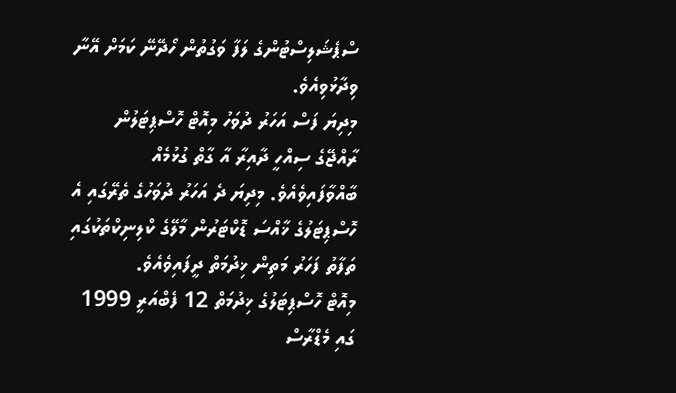ސްޕެޝަލިސްޓުންގެ ލަފާ ވަގުތުން ހޯދޭނޭ ކަމަށް އޭނާ ވިދާޅުވިއެވެ.
މިދިޔަ ފަސް އަހަރު ދުވަހު މިއޮޓް ހޮސްޕިޓަލުން ރާއްޖޭގެ ސިއްހީ ދާއިރާ އާ ގާތް ގުޅުމެއް ބާއްވާފައިވެއެވެ. މިދިޔަ ދެ އަހަރު ދުވަހުގެ ތެރޭގައި އެ ހޮސްޕިޓަލުގެ ޚާއްސަ ޑޮކްޓަރުން މާލޭގެ ކްލިނިކްތަކުގައި ތަފާތު ފަހަރު މަތިން ޚިދުމަތް ދީފައިވެއެވެ.
މިއޮޓް ހޮސްޕިޓަލުގެ ޚިދުމަތް 12 ފެބްއަރީ 1999 ގައި މެޑްރާސް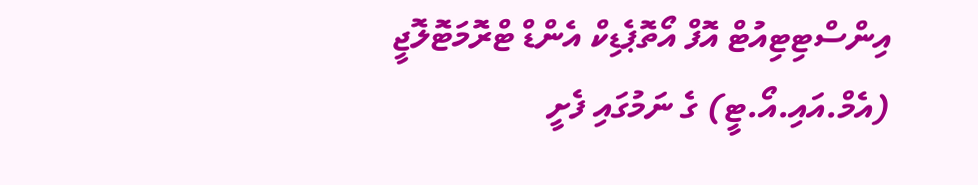އިންސްޓިޓިއުޓް އޮފް އޯތޮޕެޑިކް އެންޑް ޓްރޮމަޓޮލޮޖީ (އެމް.އައި.އޯ.ޓީ) ގެ ނަމުގައި ފެށީ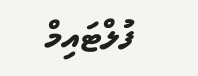ފުލްޓައިމް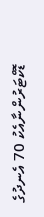ޑޮކްޓަރުންނާއެކު 70 އެނދުގެ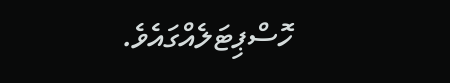ހޮސްޕިޓަލެއްގައެވެ.